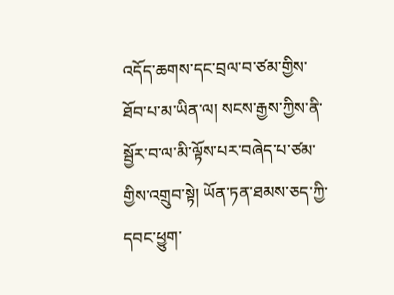འདོད་ཆགས་དང་བྲལ་བ་ཙམ་གྱིས་ཐོབ་པ་མ་ཡིན་ལ། སངས་རྒྱས་ཀྱིས་ནི་སྦྱོར་བ་ལ་མི་ལྟོས་པར་བཞེད་པ་ཙམ་གྱིས་འགྲུབ་སྟེ། ཡོན་ཏན་ཐམས་ཅད་ཀྱི་དབང་ཕྱུག་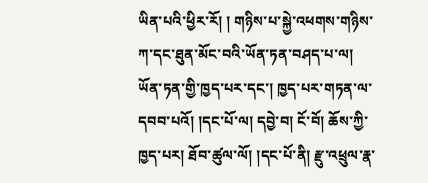ཡིན་པའི་ཕྱིར་རོ། ། གཉིས་པ་སྐྱེ་འཕགས་གཉིས་ཀ་དང་ཐུན་མོང་བའི་ཡོན་ཏན་བཤད་པ་ལ། ཡོན་ཏན་གྱི་ཁྱད་པར་དང་། ཁྱད་པར་གཏན་ལ་དབབ་པའོ། །དང་པོ་ལ། དབྱེ་བ། ངོ་བོ། ཆོས་ཀྱི་ཁྱད་པར། ཐོབ་ཚུལ་ལོ། །དང་པོ་ནི། རྫུ་འཕྲུལ་རྣ་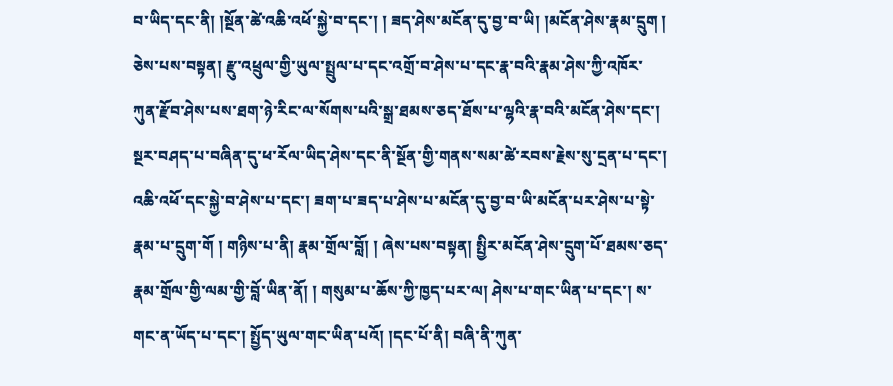བ་ཡིད་དང་ནི། །སྔོན་ཚེ་འཆི་འཕོ་སྐྱེ་བ་དང་། ། ཟད་ཤེས་མངོན་དུ་བྱ་བ་ཡི། །མངོན་ཤེས་རྣམ་དྲུག ། ཅེས་པས་བསྟན། རྫུ་འཕྲུལ་གྱི་ཡུལ་སྤྲུལ་པ་དང་འགྲོ་བ་ཤེས་པ་དང་རྣ་བའི་རྣམ་ཤེས་ཀྱི་འཁོར་ཀུན་རྫོབ་ཤེས་པས་ཐག་ཉེ་རིང་ལ་སོགས་པའི་སྒྲ་ཐམས་ཅད་ཐོས་པ་ལྷའི་རྣ་བའི་མངོན་ཤེས་དང་། སྔར་བཤད་པ་བཞིན་དུ་ཕ་རོལ་ཡིད་ཤེས་དང་ནི་སྔོན་གྱི་གནས་སམ་ཚེ་རབས་རྗེས་སུ་དྲན་པ་དང་། འཆི་འཕོ་དང་སྐྱེ་བ་ཤེས་པ་དང་། ཟག་པ་ཟད་པ་ཤེས་པ་མངོན་དུ་བྱ་བ་ཡི་མངོན་པར་ཤེས་པ་སྟེ་རྣམ་པ་དྲུག་གོ ། གཉིས་པ་ནི། རྣམ་གྲོལ་བློ། ། ཞེས་པས་བསྟན། སྤྱིར་མངོན་ཤེས་དྲུག་པོ་ཐམས་ཅད་རྣམ་གྲོལ་གྱི་ལམ་གྱི་བློ་ཡིན་ནོ། ། གསུམ་པ་ཆོས་ཀྱི་ཁྱད་པར་ལ། ཤེས་པ་གང་ཡིན་པ་དང་། ས་གང་ན་ཡོད་པ་དང་། སྤྱོད་ཡུལ་གང་ཡིན་པའོ། །དང་པོ་ནི། བཞི་ནི་ཀུན་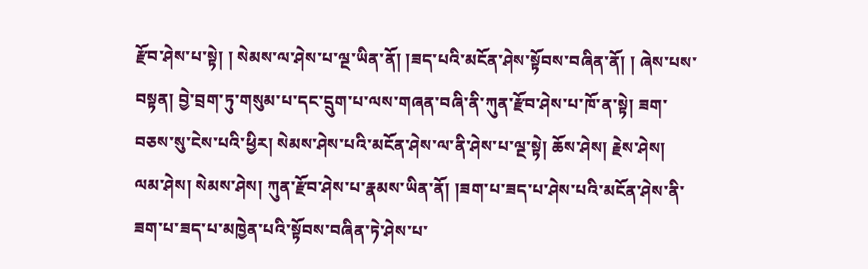རྫོབ་ཤེས་པ་སྟེ། ། སེམས་ལ་ཤེས་པ་ལྔ་ཡིན་ནོ། །ཟད་པའི་མངོན་ཤེས་སྟོབས་བཞིན་ནོ། ། ཞེས་པས་བསྟན། བྱེ་བྲག་ཏུ་གསུམ་པ་དང་དྲུག་པ་ལས་གཞན་བཞི་ནི་ཀུན་རྫོབ་ཤེས་པ་ཁོ་ན་སྟེ། ཟག་བཅས་སུ་ངེས་པའི་ཕྱིར། སེམས་ཤེས་པའི་མངོན་ཤེས་ལ་ནི་ཤེས་པ་ལྔ་སྟེ། ཆོས་ཤེས། རྗེས་ཤེས། ལམ་ཤེས། སེམས་ཤེས། ཀུན་རྫོབ་ཤེས་པ་རྣམས་ཡིན་ནོ། །ཟག་པ་ཟད་པ་ཤེས་པའི་མངོན་ཤེས་ནི་ཟག་པ་ཟད་པ་མཁྱེན་པའི་སྟོབས་བཞིན་ཏེ་ཤེས་པ་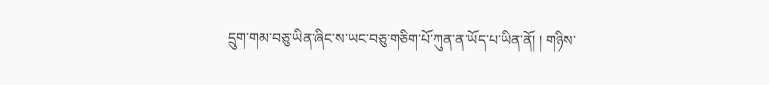དྲུག་གམ་བཅུ་ཡིན་ཞིང་ས་ཡང་བཅུ་གཅིག་པོ་ཀུན་ན་ཡོད་པ་ཡིན་ནོ། ། གཉིས་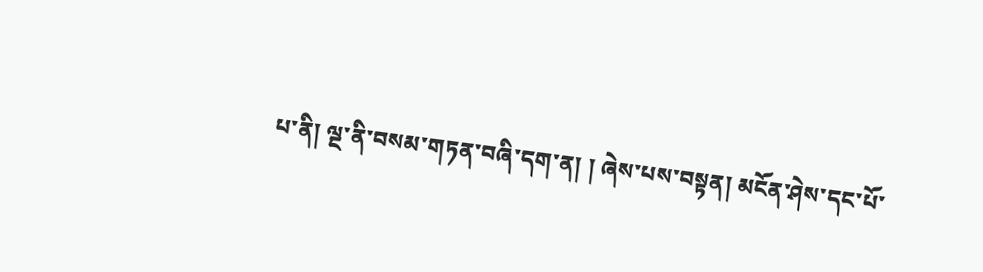པ་ནི། ལྔ་ནི་བསམ་གཏན་བཞི་དག་ན། ། ཞེས་པས་བསྟན། མངོན་ཤེས་དང་པོ་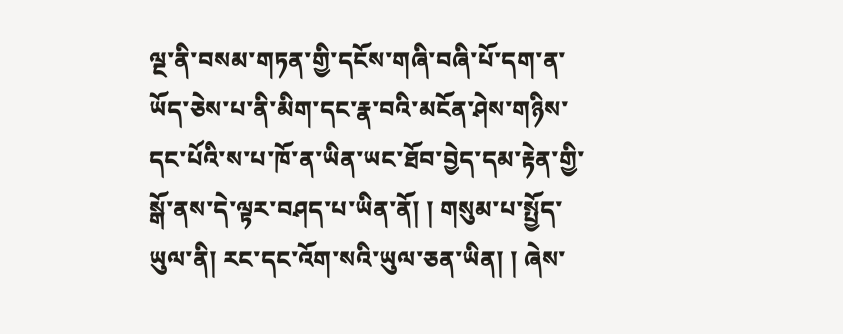ལྔ་ནི་བསམ་གཏན་གྱི་དངོས་གཞི་བཞི་པོ་དག་ན་ཡོད་ཅེས་པ་ནི་མིག་དང་རྣ་བའི་མངོན་ཤེས་གཉིས་དང་པོའི་ས་པ་ཁོ་ན་ཡིན་ཡང་ཐོབ་བྱེད་དམ་རྟེན་གྱི་སྒོ་ནས་དེ་ལྟར་བཤད་པ་ཡིན་ནོ། ། གསུམ་པ་སྤྱོད་ཡུལ་ནི། རང་དང་འོག་སའི་ཡུལ་ཅན་ཡིན། ། ཞེས་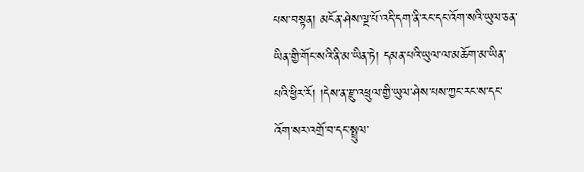པས་བསྟན། མངོན་ཤེས་ལྔ་པོ་འདི་དག་ནི་རང་དང་འོག་སའི་ཡུལ་ཅན་ཡིན་གྱི་གོང་སའི་ནི་མ་ཡིན་ཏེ། དམན་པའི་ཡུལ་ལ་མཆོག་མ་ཡིན་པའི་ཕྱིར་རོ། །དེས་ན་རྫུ་འཕྲུལ་གྱི་ཡུལ་ཤེས་པས་ཀྱང་རང་ས་དང་འོག་སར་འགྲོ་བ་དང་སྤྲུལ་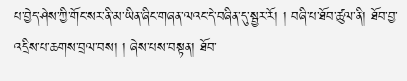པ་བྱེད་ཤེས་ཀྱི་གོང་སར་ནི་མ་ཡིན་ཞིང་གཞན་ལའང་དེ་བཞིན་དུ་སྦྱར་རོ། ། བཞི་པ་ཐོབ་ཚུལ་ནི། ཐོབ་བྱ་འདྲིས་པ་ཆགས་བྲལ་བས། ། ཞེས་པས་བསྟན། ཐོབ་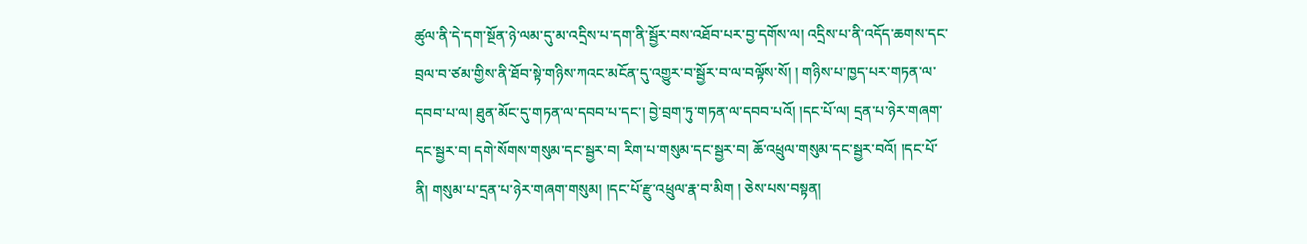ཚུལ་ནི་དེ་དག་སྔོན་ཉེ་ལམ་དུ་མ་འདྲིས་པ་དག་ནི་སྦྱོར་བས་འཐོབ་པར་བྱ་དགོས་ལ། འདྲིས་པ་ནི་འདོད་ཆགས་དང་བྲལ་བ་ཙམ་གྱིས་ནི་ཐོབ་སྟེ་གཉིས་ཀའང་མངོན་དུ་འགྱུར་བ་སྦྱོར་བ་ལ་བལྟོས་སོ། ། གཉིས་པ་ཁྱད་པར་གཏན་ལ་དབབ་པ་ལ། ཐུན་མོང་དུ་གཏན་ལ་དབབ་པ་དང་། བྱེ་བྲག་ཏུ་གཏན་ལ་དབབ་པའོ། །དང་པོ་ལ། དྲན་པ་ཉེར་གཞག་དང་སྦྱར་བ། དགེ་སོགས་གསུམ་དང་སྦྱར་བ། རིག་པ་གསུམ་དང་སྦྱར་བ། ཆོ་འཕྲུལ་གསུམ་དང་སྦྱར་བའོ། །དང་པོ་ནི། གསུམ་པ་དྲན་པ་ཉེར་གཞག་གསུམ། །དང་པོ་རྫུ་འཕྲུལ་རྣ་བ་མིག ། ཅེས་པས་བསྟན།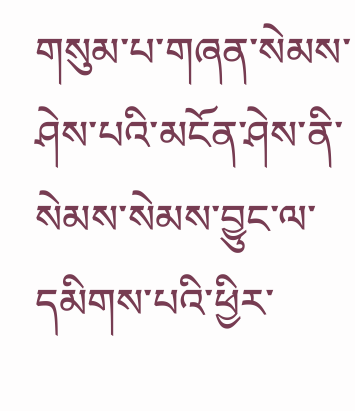གསུམ་པ་གཞན་སེམས་ཤེས་པའི་མངོན་ཤེས་ནི་སེམས་སེམས་བྱུང་ལ་དམིགས་པའི་ཕྱིར་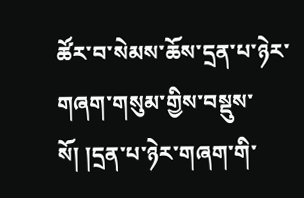ཚོར་བ་སེམས་ཆོས་དྲན་པ་ཉེར་གཞག་གསུམ་གྱིས་བསྡུས་སོ། །དྲན་པ་ཉེར་གཞག་གི་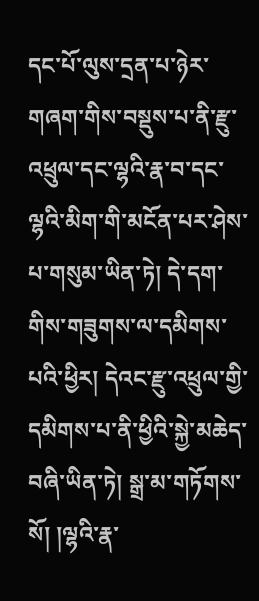དང་པོ་ལུས་དྲན་པ་ཉེར་གཞག་གིས་བསྡུས་པ་ནི་རྫུ་འཕྲུལ་དང་ལྷའི་རྣ་བ་དང་ལྷའི་མིག་གི་མངོན་པར་ཤེས་པ་གསུམ་ཡིན་ཏེ། དེ་དག་གིས་གཟུགས་ལ་དམིགས་པའི་ཕྱིར། དེའང་རྫུ་འཕྲུལ་གྱི་དམིགས་པ་ནི་ཕྱིའི་སྐྱེ་མཆེད་བཞི་ཡིན་ཏེ། སྒྲ་མ་གཏོགས་སོ། །ལྷའི་རྣ་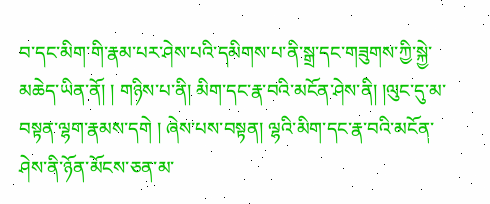བ་དང་མིག་གི་རྣམ་པར་ཤེས་པའི་དམིགས་པ་ནི་སྒྲ་དང་གཟུགས་ཀྱི་སྐྱེ་མཆེད་ཡིན་ནོ། ། གཉིས་པ་ནི། མིག་དང་རྣ་བའི་མངོན་ཤེས་ནི། །ལུང་དུ་མ་བསྟན་ལྷག་རྣམས་དགེ ། ཞེས་པས་བསྟན། ལྷའི་མིག་དང་རྣ་བའི་མངོན་ཤེས་ནི་ཉོན་མོངས་ཅན་མ་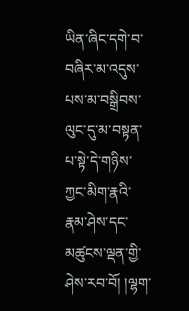ཡིན་ཞིང་དགེ་བ་བཞིར་མ་འདུས་པས་མ་བསྒྲིབས་ལུང་དུ་མ་བསྟན་པ་སྟེ་དེ་གཉིས་ཀྱང་མིག་རྣའི་རྣམ་ཤེས་དང་མཚུངས་ལྡན་གྱི་ཤེས་རབ་བོ། །ལྷག་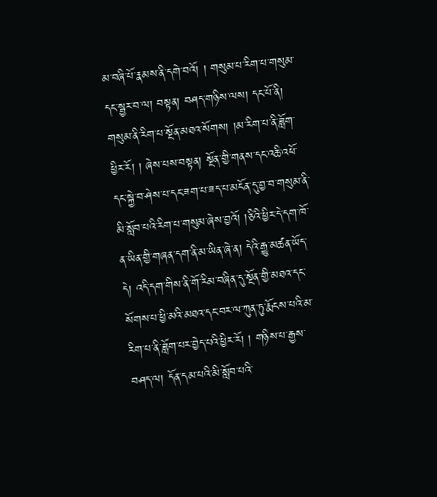མ་བཞི་པོ་རྣམས་ནི་དགེ་བའོ། ། གསུམ་པ་རིག་པ་གསུམ་དང་སྦྱར་བ་ལ། བསྟན། བཤད་གཉིས་ལས། དང་པོ་ནི། གསུམ་ནི་རིག་པ་སྔོན་མཐའ་སོགས། །མ་རིག་པ་ནི་ཟློག་ཕྱིར་རོ། ། ཞེས་པས་བསྟན། སྔོན་གྱི་གནས་དང་འཆི་འཕོ་དང་སྐྱེ་བ་ཤེས་པ་དང་ཟག་པ་ཟད་པ་མངོན་དུ་བྱ་བ་གསུམ་ནི་མི་སློབ་པའི་རིག་པ་གསུམ་ཞེས་བྱའོ། །ཅིའི་ཕྱིར་དེ་དག་ཁོ་ན་ཡིན་གྱི་གཞན་དག་ནི་མ་ཡིན་ཞེ་ན། དེའི་རྒྱུ་མཚན་ཡོད་དེ། འདི་དག་གིས་ནི་གོ་རིམ་བཞིན་དུ་སྔོན་གྱི་མཐའ་དང་སོགས་པ་ཕྱི་མའི་མཐའ་དང་བར་ལ་ཀུན་ཏུ་རྨོངས་པའི་མ་རིག་པ་ནི་ཟློག་པར་བྱེད་པའི་ཕྱིར་རོ། ། གཉིས་པ་རྒྱས་བཤད་ལ། དོན་དམ་པའི་མི་སློབ་པའི་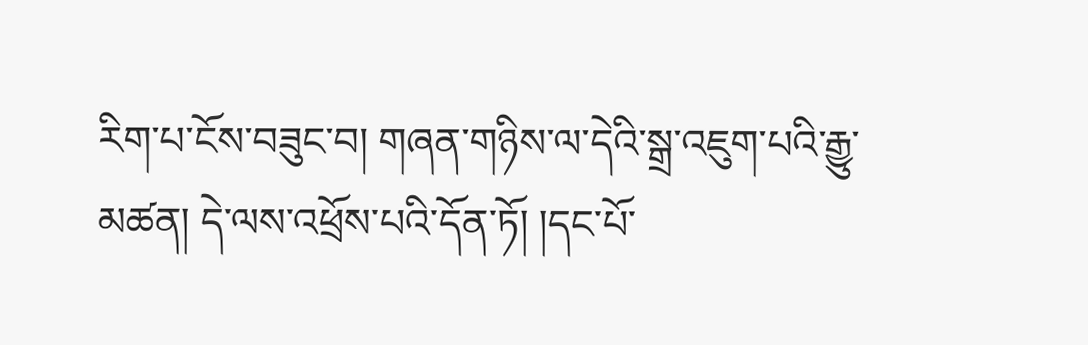རིག་པ་ངོས་བཟུང་བ། གཞན་གཉིས་ལ་དེའི་སྒྲ་འཇུག་པའི་རྒྱུ་མཚན། དེ་ལས་འཕྲོས་པའི་དོན་ཏོ། །དང་པོ་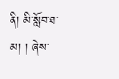ནི། མི་སློབ་ཐ་མ། ། ཞེས་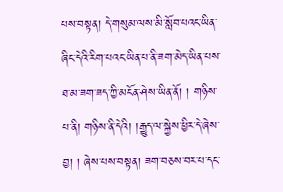པས་བསྟན། དེ་གསུམ་ལས་མི་སློབ་པའང་ཡིན་ཞིང་དེའི་རིག་པའང་ཡིན་པ་ནི་ཟག་མེད་ཡིན་པས་ཐ་མ་ཟག་ཟད་ཀྱི་མངོན་ཤེས་ཡིན་ནོ། ། གཉིས་པ་ནི། གཉིས་ནི་དེའི། །རྒྱུད་ལ་སྐྱེས་ཕྱིར་དེ་ཞེས་བྱ། ། ཞེས་པས་བསྟན། ཟག་བཅས་བར་པ་དང་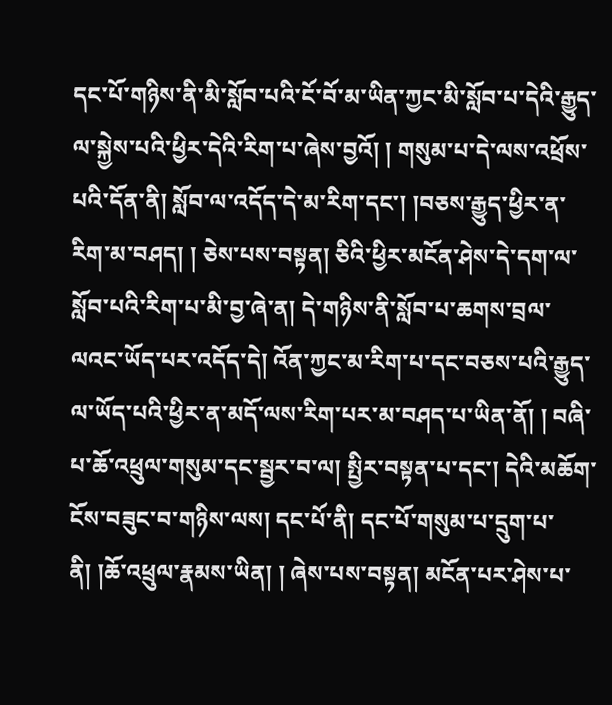དང་པོ་གཉིས་ནི་མི་སློབ་པའི་ངོ་བོ་མ་ཡིན་ཀྱང་མི་སློབ་པ་དེའི་རྒྱུད་ལ་སྐྱེས་པའི་ཕྱིར་དེའི་རིག་པ་ཞེས་བྱའོ། ། གསུམ་པ་དེ་ལས་འཕྲོས་པའི་དོན་ནི། སློབ་ལ་འདོད་དེ་མ་རིག་དང་། །བཅས་རྒྱུད་ཕྱིར་ན་རིག་མ་བཤད། ། ཅེས་པས་བསྟན། ཅིའི་ཕྱིར་མངོན་ཤེས་དེ་དག་ལ་སློབ་པའི་རིག་པ་མི་བྱ་ཞེ་ན། དེ་གཉིས་ནི་སློབ་པ་ཆགས་བྲལ་ལའང་ཡོད་པར་འདོད་དེ། འོན་ཀྱང་མ་རིག་པ་དང་བཅས་པའི་རྒྱུད་ལ་ཡོད་པའི་ཕྱིར་ན་མདོ་ལས་རིག་པར་མ་བཤད་པ་ཡིན་ནོ། ། བཞི་པ་ཆོ་འཕྲུལ་གསུམ་དང་སྦྱར་བ་ལ། སྤྱིར་བསྟན་པ་དང་། དེའི་མཆོག་ངོས་བཟུང་བ་གཉིས་ལས། དང་པོ་ནི། དང་པོ་གསུམ་པ་དྲུག་པ་ནི། །ཆོ་འཕྲུལ་རྣམས་ཡིན། ། ཞེས་པས་བསྟན། མངོན་པར་ཤེས་པ་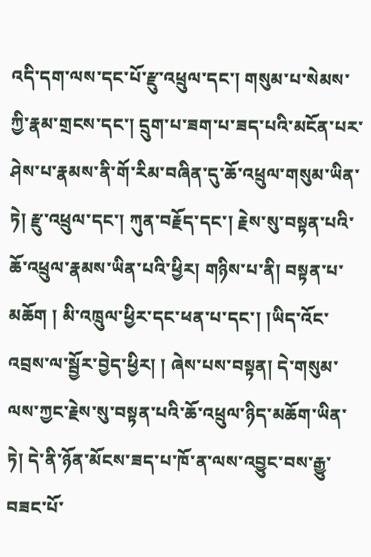འདི་དག་ལས་དང་པོ་རྫུ་འཕྲུལ་དང་། གསུམ་པ་སེམས་ཀྱི་རྣམ་གྲངས་དང་། དྲུག་པ་ཟག་པ་ཟད་པའི་མངོན་པར་ཤེས་པ་རྣམས་ནི་གོ་རིམ་བཞིན་དུ་ཆོ་འཕྲུལ་གསུམ་ཡིན་ཏེ། རྫུ་འཕྲུལ་དང་། ཀུན་བརྗོད་དང་། རྗེས་སུ་བསྟན་པའི་ཆོ་འཕྲུལ་རྣམས་ཡིན་པའི་ཕྱིར། གཉིས་པ་ནི། བསྟན་པ་མཆོག ། མི་འཁྲུལ་ཕྱིར་དང་ཕན་པ་དང་། །ཡིད་འོང་འབྲས་ལ་སྦྱོར་བྱེད་ཕྱིར། ། ཞེས་པས་བསྟན། དེ་གསུམ་ལས་ཀྱང་རྗེས་སུ་བསྟན་པའི་ཆོ་འཕྲུལ་ཉིད་མཆོག་ཡིན་ཏེ། དེ་ནི་ཉོན་མོངས་ཟད་པ་ཁོ་ན་ལས་འབྱུང་བས་རྒྱུ་བཟང་པོ་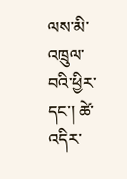ལས་མི་འཁྲུལ་བའི་ཕྱིར་དང་། ཚེ་འདིར་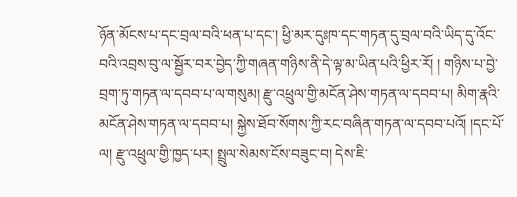ཉོན་མོངས་པ་དང་བྲལ་བའི་ཕན་པ་དང་། ཕྱི་མར་དུཿཁ་དང་གཏན་དུ་བྲལ་བའི་ཡིད་དུ་འོང་བའི་འབྲས་བུ་ལ་སྦྱོར་བར་བྱེད་ཀྱི་གཞན་གཉིས་ནི་དེ་ལྟ་མ་ཡིན་པའི་ཕྱིར་རོ། ། གཉིས་པ་བྱེ་བྲག་ཏུ་གཏན་ལ་དབབ་པ་ལ་གསུམ། རྫུ་འཕྲུལ་གྱི་མངོན་ཤེས་གཏན་ལ་དབབ་པ། མིག་རྣའི་མངོན་ཤེས་གཏན་ལ་དབབ་པ། སྐྱེས་ཐོབ་སོགས་ཀྱི་རང་བཞིན་གཏན་ལ་དབབ་པའོ། །དང་པོ་ལ། རྫུ་འཕྲུལ་གྱི་ཁྱད་པར། སྤྲུལ་སེམས་ངོས་བཟུང་བ། དེས་ཇི་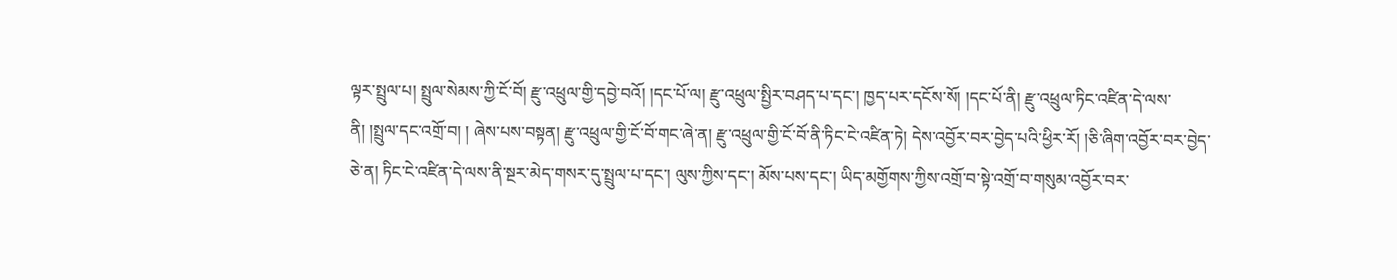ལྟར་སྤྲུལ་པ། སྤྲུལ་སེམས་ཀྱི་ངོ་བོ། རྫུ་འཕྲུལ་གྱི་དབྱེ་བའོ། །དང་པོ་ལ། རྫུ་འཕྲུལ་སྤྱིར་བཤད་པ་དང་། ཁྱད་པར་དངོས་སོ། །དང་པོ་ནི། རྫུ་འཕྲུལ་ཏིང་འཛིན་དེ་ལས་ནི། །སྤྲུལ་དང་འགྲོ་བ། ། ཞེས་པས་བསྟན། རྫུ་འཕྲུལ་གྱི་ངོ་བོ་གང་ཞེ་ན། རྫུ་འཕྲུལ་གྱི་ངོ་བོ་ནི་ཏིང་ངེ་འཛིན་ཏེ། དེས་འབྱོར་བར་བྱེད་པའི་ཕྱིར་རོ། །ཅི་ཞིག་འབྱོར་བར་བྱེད་ཅེ་ན། ཏིང་ངེ་འཛིན་དེ་ལས་ནི་སྔར་མེད་གསར་དུ་སྤྲུལ་པ་དང་། ལུས་ཀྱིས་དང་། མོས་པས་དང་། ཡིད་མགྱོགས་ཀྱིས་འགྲོ་བ་སྟེ་འགྲོ་བ་གསུམ་འབྱོར་བར་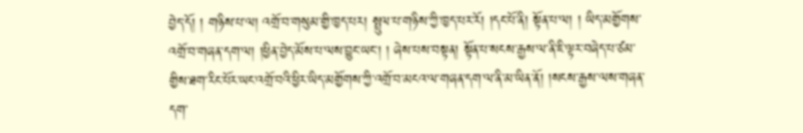བྱེད་དོ། ། གཉིས་པ་ལ། འགྲོ་བ་གསུམ་གྱི་ཁྱད་པར། སྤྲུལ་པ་གཉིས་ཀྱི་ཁྱད་པར་རོ། །དང་པོ་ནི། སྟོན་པ་ལ། ། ཡིད་མགྱོགས་འགྲོ་བ་གཞན་དག་ལ། །ཕྱིན་བྱེད་མོས་པ་ལས་བྱུང་ཡང་། ། ཞེས་པས་བསྟན། སྟོན་པ་སངས་རྒྱས་ལ་ནི་ཇི་ལྟར་བཞེད་པ་ཙམ་གྱིས་ཐག་རིང་པོར་ཡང་འགྲོ་བའི་ཕྱིར་ཡིད་མགྱོགས་ཀྱི་འགྲོ་བ་མངའ་ལ་གཞན་དག་ལ་ནི་མ་ཡིན་ནོ། །སངས་རྒྱས་ལས་གཞན་དག་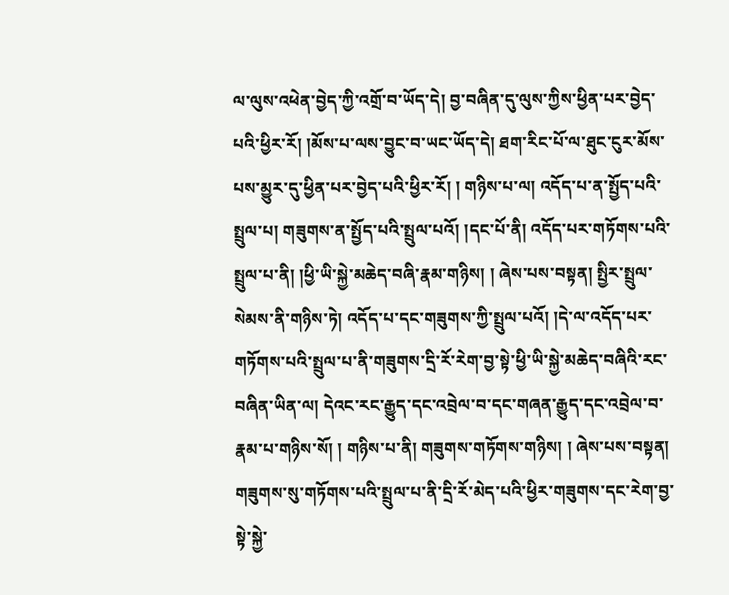ལ་ལུས་འཕེན་བྱེད་ཀྱི་འགྲོ་བ་ཡོད་དེ། བྱ་བཞིན་དུ་ལུས་ཀྱིས་ཕྱིན་པར་བྱེད་པའི་ཕྱིར་རོ། །མོས་པ་ལས་བྱུང་བ་ཡང་ཡོད་དེ། ཐག་རིང་པོ་ལ་ཐུང་ངུར་མོས་པས་མྱུར་དུ་ཕྱིན་པར་བྱེད་པའི་ཕྱིར་རོ། ། གཉིས་པ་ལ། འདོད་པ་ན་སྤྱོད་པའི་སྤྲུལ་པ། གཟུགས་ན་སྤྱོད་པའི་སྤྲུལ་པའོ། །དང་པོ་ནི། འདོད་པར་གཏོགས་པའི་སྤྲུལ་པ་ནི། །ཕྱི་ཡི་སྐྱེ་མཆེད་བཞི་རྣམ་གཉིས། ། ཞེས་པས་བསྟན། སྤྱིར་སྤྲུལ་སེམས་ནི་གཉིས་ཏེ། འདོད་པ་དང་གཟུགས་ཀྱི་སྤྲུལ་པའོ། །དེ་ལ་འདོད་པར་གཏོགས་པའི་སྤྲུལ་པ་ནི་གཟུགས་དྲི་རོ་རེག་བྱ་སྟེ་ཕྱི་ཡི་སྐྱེ་མཆེད་བཞིའི་རང་བཞིན་ཡིན་ལ། དེའང་རང་རྒྱུད་དང་འབྲེལ་བ་དང་གཞན་རྒྱུད་དང་འབྲེལ་བ་རྣམ་པ་གཉིས་སོ། ། གཉིས་པ་ནི། གཟུགས་གཏོགས་གཉིས། ། ཞེས་པས་བསྟན། གཟུགས་སུ་གཏོགས་པའི་སྤྲུལ་པ་ནི་དྲི་རོ་མེད་པའི་ཕྱིར་གཟུགས་དང་རེག་བྱ་སྟེ་སྐྱེ་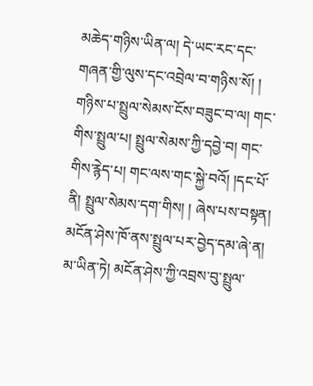མཆེད་གཉིས་ཡིན་ལ། དེ་ཡང་རང་དང་གཞན་གྱི་ལུས་དང་འབྲེལ་བ་གཉིས་སོ། ། གཉིས་པ་སྤྲུལ་སེམས་ངོས་བཟུང་བ་ལ། གང་གིས་སྤྲུལ་པ། སྤྲུལ་སེམས་ཀྱི་དབྱེ་བ། གང་གིས་རྙེད་པ། གང་ལས་གང་སྐྱེ་བའོ། །དང་པོ་ནི། སྤྲུལ་སེམས་དག་གིས། ། ཞེས་པས་བསྟན། མངོན་ཤེས་ཁོ་ནས་སྤྲུལ་པར་བྱེད་དམ་ཞེ་ན། མ་ཡིན་ཏེ། མངོན་ཤེས་ཀྱི་འབྲས་བུ་སྤྲུལ་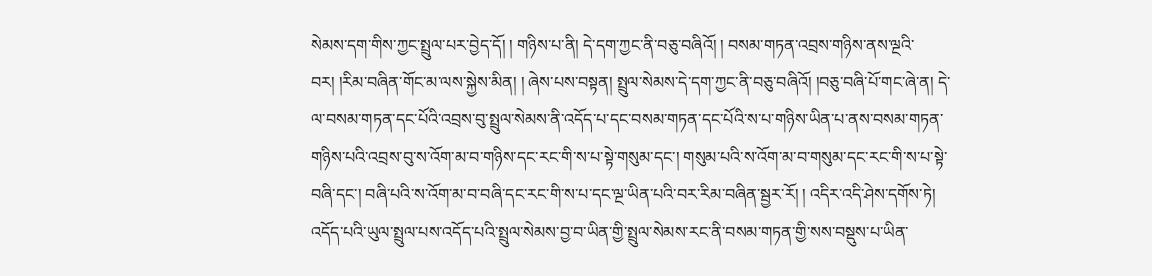སེམས་དག་གིས་ཀྱང་སྤྲུལ་པར་བྱེད་དོ། ། གཉིས་པ་ནི། དེ་དག་ཀྱང་ནི་བཅུ་བཞིའོ། ། བསམ་གཏན་འབྲས་གཉིས་ནས་ལྔའི་བར། །རིམ་བཞིན་གོང་མ་ལས་སྐྱེས་མིན། ། ཞེས་པས་བསྟན། སྤྲུལ་སེམས་དེ་དག་ཀྱང་ནི་བཅུ་བཞིའོ། །བཅུ་བཞི་པོ་གང་ཞེ་ན། དེ་ལ་བསམ་གཏན་དང་པོའི་འབྲས་བུ་སྤྲུལ་སེམས་ནི་འདོད་པ་དང་བསམ་གཏན་དང་པོའི་ས་པ་གཉིས་ཡིན་པ་ནས་བསམ་གཏན་གཉིས་པའི་འབྲས་བུ་ས་འོག་མ་བ་གཉིས་དང་རང་གི་ས་པ་སྟེ་གསུམ་དང་། གསུམ་པའི་ས་འོག་མ་བ་གསུམ་དང་རང་གི་ས་པ་སྟེ་བཞི་དང་། བཞི་པའི་ས་འོག་མ་བ་བཞི་དང་རང་གི་ས་པ་དང་ལྔ་ཡིན་པའི་བར་རིམ་བཞིན་སྦྱར་རོ། ། འདིར་འདི་ཤེས་དགོས་ཏེ། འདོད་པའི་ཡུལ་སྤྲུལ་པས་འདོད་པའི་སྤྲུལ་སེམས་བྱ་བ་ཡིན་གྱི་སྤྲུལ་སེམས་རང་ནི་བསམ་གཏན་གྱི་སས་བསྡུས་པ་ཡིན་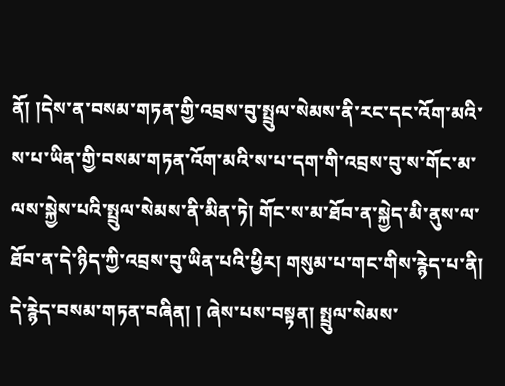ནོ། །དེས་ན་བསམ་གཏན་གྱི་འབྲས་བུ་སྤྲུལ་སེམས་ནི་རང་དང་འོག་མའི་ས་པ་ཡིན་གྱི་བསམ་གཏན་འོག་མའི་ས་པ་དག་གི་འབྲས་བུ་ས་གོང་མ་ལས་སྐྱེས་པའི་སྤྲུལ་སེམས་ནི་མིན་ཏེ། གོང་ས་མ་ཐོབ་ན་སྐྱེད་མི་ནུས་ལ་ཐོབ་ན་དེ་ཉིད་ཀྱི་འབྲས་བུ་ཡིན་པའི་ཕྱིར། གསུམ་པ་གང་གིས་རྙེད་པ་ནི། དེ་རྙེད་བསམ་གཏན་བཞིན། ། ཞེས་པས་བསྟན། སྤྲུལ་སེམས་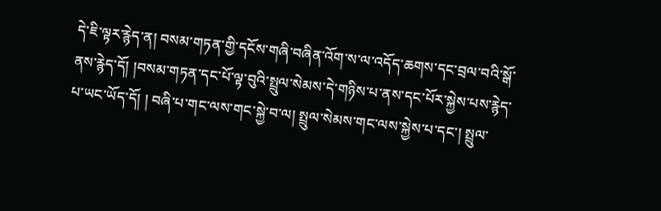དེ་ཇི་ལྟར་རྙེད་ན། བསམ་གཏན་གྱི་དངོས་གཞི་བཞིན་འོག་ས་ལ་འདོད་ཆགས་དང་བྲལ་བའི་སྒོ་ནས་རྙེད་དོ། །བསམ་གཏན་དང་པོ་ལྟ་བུའི་སྤྲུལ་སེམས་དེ་གཉིས་པ་ནས་དང་པོར་སྐྱེས་པས་རྙེད་པ་ཡང་ཡོད་དོ། ། བཞི་པ་གང་ལས་གང་སྐྱེ་བ་ལ། སྤྲུལ་སེམས་གང་ལས་སྐྱེས་པ་དང་། སྤྲུལ་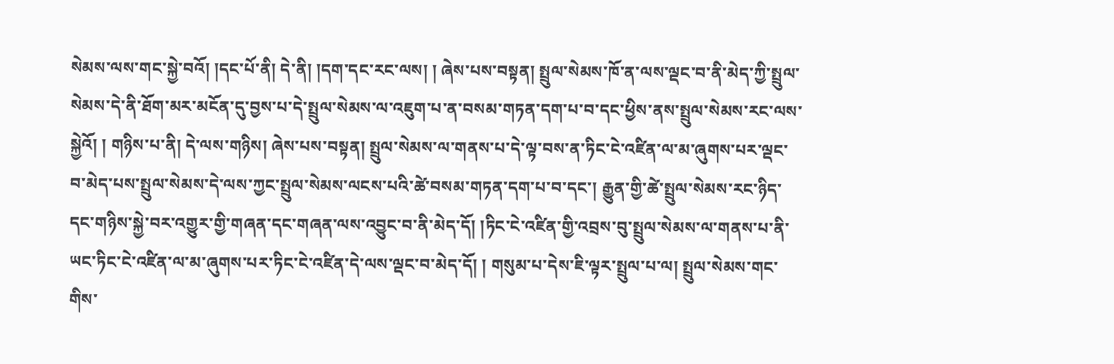སེམས་ལས་གང་སྐྱེ་བའོ། །དང་པོ་ནི། དེ་ནི། །དག་དང་རང་ལས། ། ཞེས་པས་བསྟན། སྤྲུལ་སེམས་ཁོ་ན་ལས་ལྡང་བ་ནི་མེད་ཀྱི་སྤྲུལ་སེམས་དེ་ནི་ཐོག་མར་མངོན་དུ་བྱས་པ་དེ་སྤྲུལ་སེམས་ལ་འཇུག་པ་ན་བསམ་གཏན་དག་པ་བ་དང་ཕྱིས་ནས་སྤྲུལ་སེམས་རང་ལས་སྐྱེའོ། ། གཉིས་པ་ནི། དེ་ལས་གཉིས། ཞེས་པས་བསྟན། སྤྲུལ་སེམས་ལ་གནས་པ་དེ་ལྟ་བས་ན་ཏིང་ངེ་འཛིན་ལ་མ་ཞུགས་པར་ལྡང་བ་མེད་པས་སྤྲུལ་སེམས་དེ་ལས་ཀྱང་སྤྲུལ་སེམས་ལངས་པའི་ཚེ་བསམ་གཏན་དག་པ་བ་དང་། རྒྱུན་གྱི་ཚེ་སྤྲུལ་སེམས་རང་ཉིད་དང་གཉིས་སྐྱེ་བར་འགྱུར་གྱི་གཞན་དང་གཞན་ལས་འབྱུང་བ་ནི་མེད་དོ། །ཏིང་ངེ་འཛིན་གྱི་འབྲས་བུ་སྤྲུལ་སེམས་ལ་གནས་པ་ནི་ཡང་ཏིང་ངེ་འཛིན་ལ་མ་ཞུགས་པར་ཏིང་ངེ་འཛིན་དེ་ལས་ལྡང་བ་མེད་དོ། ། གསུམ་པ་དེས་ཇི་ལྟར་སྤྲུལ་པ་ལ། སྤྲུལ་སེམས་གང་གིས་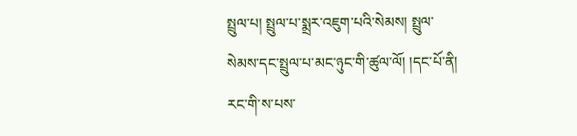སྤྲུལ་པ། སྤྲུལ་པ་སྨྲར་འཇུག་པའི་སེམས། སྤྲུལ་སེམས་དང་སྤྲུལ་པ་མང་ཉུང་གི་ཚུལ་ལོ། །དང་པོ་ནི། རང་གི་ས་པས་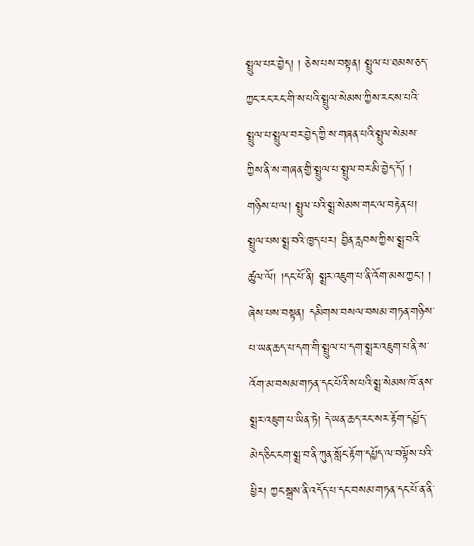སྤྲུལ་པར་བྱེད། ། ཅེས་པས་བསྟན། སྤྲུལ་པ་ཐམས་ཅད་ཀྱང་རང་རང་གི་ས་པའི་སྤྲུལ་སེམས་ཀྱིས་རང་ས་པའི་སྤྲུལ་པ་སྤྲུལ་བར་བྱེད་ཀྱི་ས་གཞན་པའི་སྤྲུལ་སེམས་ཀྱིས་ནི་ས་གཞན་གྱི་སྤྲུལ་པ་སྤྲུལ་བར་མི་བྱེད་དོ། ། གཉིས་པ་ལ། སྤྲུལ་པའི་སྨྲ་སེམས་གང་ལ་བརྟེན་པ། སྤྲུལ་པས་སྨྲ་བའི་ཁྱད་པར། བྱིན་རླབས་ཀྱིས་སྨྲ་བའི་ཚུལ་ལོ། །དང་པོ་ནི། སྨྲར་འཇུག་པ་ནི་འོག་མས་ཀྱང་། ། ཞེས་པས་བསྟན། དམིགས་བསལ་བསམ་གཏན་གཉིས་པ་ཡན་ཆད་པ་དག་གི་སྤྲུལ་པ་དག་སྨྲར་འཇུག་པ་ནི་ས་འོག་མ་བསམ་གཏན་དང་པོའི་ས་པའི་སྨྲ་སེམས་ཁོ་ནས་སྨྲར་འཇུག་པ་ཡིན་ཏེ། དེ་ཡན་ཆད་རང་སར་རྟོག་དཔྱོད་མེད་ཅིང་ངག་སྨྲ་བ་ནི་ཀུན་སློང་རྟོག་དཔྱོད་ལ་བལྟོས་པའི་ཕྱིར། ཀྱང་སྒྲས་ནི་འདོད་པ་དང་བསམ་གཏན་དང་པོ་ན་ནི་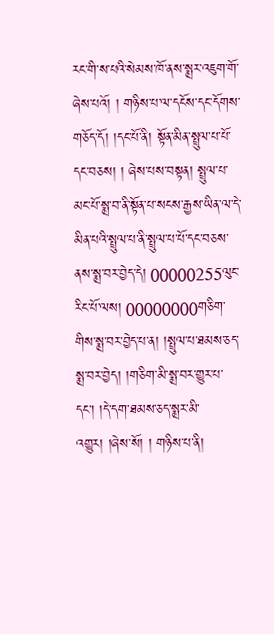རང་གི་ས་པའི་སེམས་ཁོ་ནས་སྨྲར་འཇུག་གོ་ཞེས་པའོ། ། གཉིས་པ་ལ་དངོས་དང་དོགས་གཅོད་དོ། །དང་པོ་ནི། སྟོན་མིན་སྤྲུལ་པ་པོ་དང་བཅས། ། ཞེས་པས་བསྟན། སྤྲུལ་པ་མང་པོ་སྨྲ་བ་ནི་སྟོན་པ་སངས་རྒྱས་ཡིན་ལ་དེ་མིན་པའི་སྤྲུལ་པ་ནི་སྤྲུལ་པ་པོ་དང་བཅས་ནས་སྨྲ་བར་བྱེད་དེ། 00000255ལུང་རིང་པོ་ལས། 00000000གཅིག་གིས་སྨྲ་བར་བྱེད་པ་ན། །སྤྲུལ་པ་ཐམས་ཅད་སྨྲ་བར་བྱེད། །གཅིག་མི་སྨྲ་བར་གྱུར་པ་དང་། །དེ་དག་ཐམས་ཅད་སྨྲར་མི་འགྱུར། །ཞེས་སོ། ། གཉིས་པ་ནི།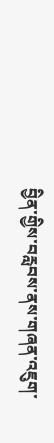བྱིན་གྱིས་བརླབས་ནས་གཞན་འཇུག་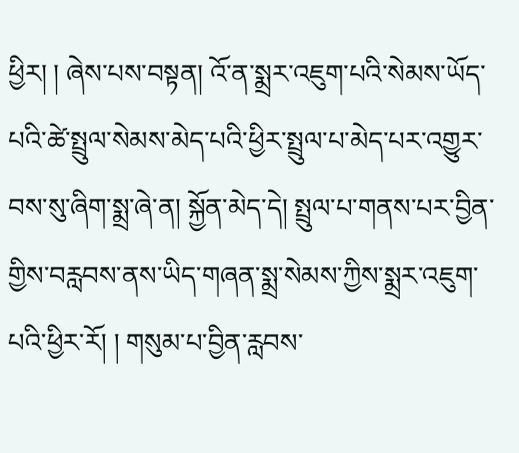ཕྱིར། ། ཞེས་པས་བསྟན། འོ་ན་སྨྲར་འཇུག་པའི་སེམས་ཡོད་པའི་ཚེ་སྤྲུལ་སེམས་མེད་པའི་ཕྱིར་སྤྲུལ་པ་མེད་པར་འགྱུར་བས་སུ་ཞིག་སྨྲ་ཞེ་ན། སྐྱོན་མེད་དེ། སྤྲུལ་པ་གནས་པར་བྱིན་གྱིས་བརླབས་ནས་ཡིད་གཞན་སྨྲ་སེམས་ཀྱིས་སྨྲར་འཇུག་པའི་ཕྱིར་རོ། ། གསུམ་པ་བྱིན་རླབས་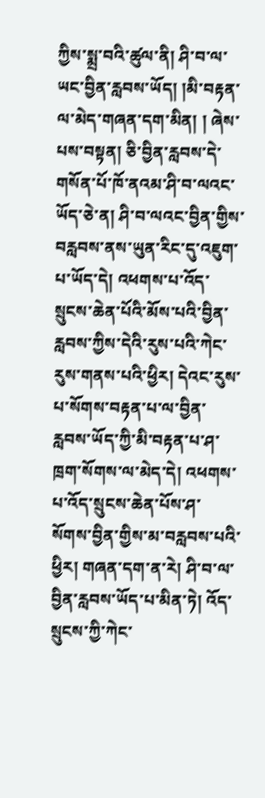ཀྱིས་སྨྲ་བའི་ཚུལ་ནི། ཤི་བ་ལ་ཡང་བྱིན་རླབས་ཡོད། །མི་བརྟན་ལ་མེད་གཞན་དག་མིན། ། ཞེས་པས་བསྟན། ཅི་བྱིན་རླབས་དེ་གསོན་པོ་ཁོ་ནའམ་ཤི་བ་ལའང་ཡོད་ཅེ་ན། ཤི་བ་ལའང་བྱིན་གྱིས་བརླབས་ནས་ཡུན་རིང་དུ་འཇུག་པ་ཡོད་དེ། འཕགས་པ་འོད་སྲུངས་ཆེན་པོའི་མོས་པའི་བྱིན་རླབས་ཀྱིས་དེའི་རུས་པའི་ཀེང་རུས་གནས་པའི་ཕྱིར། དེའང་རུས་པ་སོགས་བརྟན་པ་ལ་བྱིན་རླབས་ཡོད་ཀྱི་མི་བརྟན་པ་ཤ་ཁྲག་སོགས་ལ་མེད་དེ། འཕགས་པ་འོད་སྲུངས་ཆེན་པོས་ཤ་སོགས་བྱིན་གྱིས་མ་བརླབས་པའི་ཕྱིར། གཞན་དག་ན་རེ། ཤི་བ་ལ་བྱིན་རླབས་ཡོད་པ་མིན་ཏེ། འོད་སྲུངས་ཀྱི་ཀེང་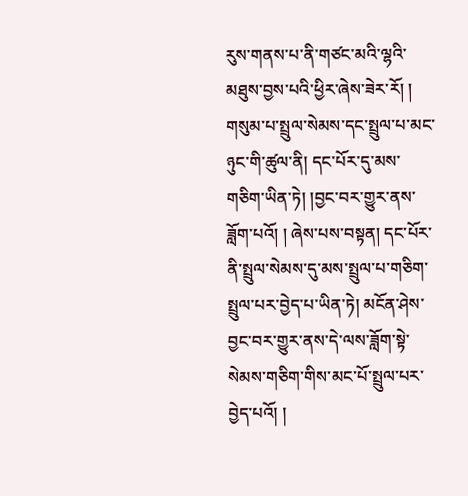རུས་གནས་པ་ནི་གཙང་མའི་ལྷའི་མཐུས་བྱས་པའི་ཕྱིར་ཞེས་ཟེར་རོ། ། གསུམ་པ་སྤྲུལ་སེམས་དང་སྤྲུལ་པ་མང་ཉུང་གི་ཚུལ་ནི། དང་པོར་དུ་མས་གཅིག་ཡིན་ཏེ། །བྱང་བར་གྱུར་ནས་ཟློག་པའོ། ། ཞེས་པས་བསྟན། དང་པོར་ནི་སྤྲུལ་སེམས་དུ་མས་སྤྲུལ་པ་གཅིག་སྤྲུལ་པར་བྱེད་པ་ཡིན་ཏེ། མངོན་ཤེས་བྱང་བར་གྱུར་ནས་དེ་ལས་ཟློག་སྟེ་སེམས་གཅིག་གིས་མང་པོ་སྤྲུལ་པར་བྱེད་པའོ། །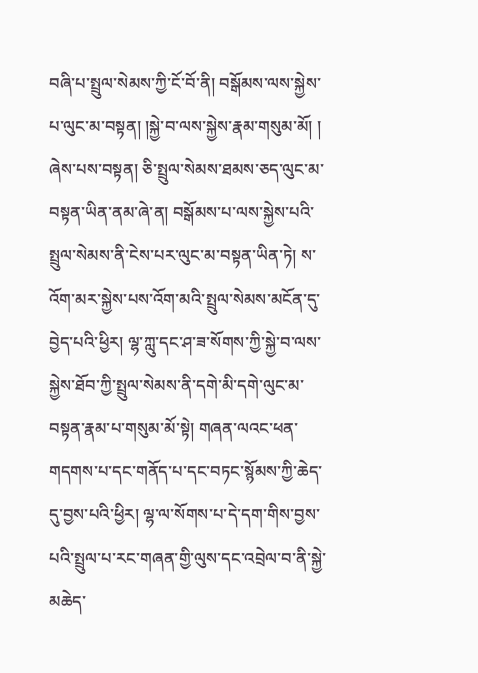བཞི་པ་སྤྲུལ་སེམས་ཀྱི་ངོ་བོ་ནི། བསྒོམས་ལས་སྐྱེས་པ་ལུང་མ་བསྟན། །སྐྱེ་བ་ལས་སྐྱེས་རྣམ་གསུམ་མོ། ། ཞེས་པས་བསྟན། ཅི་སྤྲུལ་སེམས་ཐམས་ཅད་ལུང་མ་བསྟན་ཡིན་ནམ་ཞེ་ན། བསྒོམས་པ་ལས་སྐྱེས་པའི་སྤྲུལ་སེམས་ནི་ངེས་པར་ལུང་མ་བསྟན་ཡིན་ཏེ། ས་འོག་མར་སྐྱེས་པས་འོག་མའི་སྤྲུལ་སེམས་མངོན་དུ་བྱེད་པའི་ཕྱིར། ལྷ་ཀླུ་དང་ཤ་ཟ་སོགས་ཀྱི་སྐྱེ་བ་ལས་སྐྱེས་ཐོབ་ཀྱི་སྤྲུལ་སེམས་ནི་དགེ་མི་དགེ་ལུང་མ་བསྟན་རྣམ་པ་གསུམ་མོ་སྟེ། གཞན་ལའང་ཕན་གདགས་པ་དང་གནོད་པ་དང་བཏང་སྙོམས་ཀྱི་ཆེད་དུ་བྱས་པའི་ཕྱིར། ལྷ་ལ་སོགས་པ་དེ་དག་གིས་བྱས་པའི་སྤྲུལ་པ་རང་གཞན་གྱི་ལུས་དང་འབྲེལ་བ་ནི་སྐྱེ་མཆེད་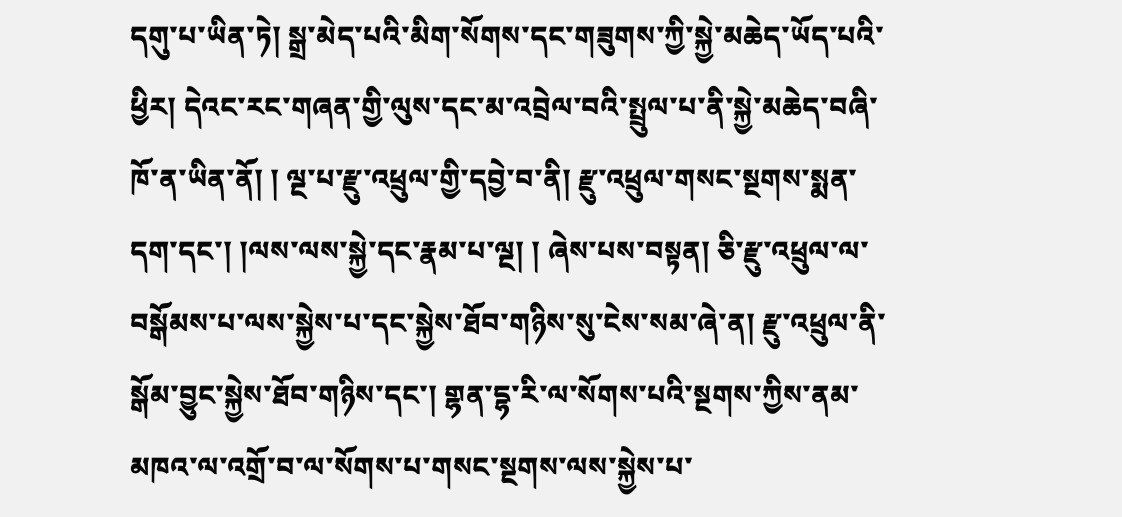དགུ་པ་ཡིན་ཏེ། སྒྲ་མེད་པའི་མིག་སོགས་དང་གཟུགས་ཀྱི་སྐྱེ་མཆེད་ཡོད་པའི་ཕྱིར། དེའང་རང་གཞན་གྱི་ལུས་དང་མ་འབྲེལ་བའི་སྤྲུལ་པ་ནི་སྐྱེ་མཆེད་བཞི་ཁོ་ན་ཡིན་ནོ། ། ལྔ་པ་རྫུ་འཕྲུལ་གྱི་དབྱེ་བ་ནི། རྫུ་འཕྲུལ་གསང་སྔགས་སྨན་དག་དང་། །ལས་ལས་སྐྱེ་དང་རྣམ་པ་ལྔ། ། ཞེས་པས་བསྟན། ཅི་རྫུ་འཕྲུལ་ལ་བསྒོམས་པ་ལས་སྐྱེས་པ་དང་སྐྱེས་ཐོབ་གཉིས་སུ་ངེས་སམ་ཞེ་ན། རྫུ་འཕྲུལ་ནི་སྒོམ་བྱུང་སྐྱེས་ཐོབ་གཉིས་དང་། གྷན་དྷ་རི་ལ་སོགས་པའི་སྔགས་ཀྱིས་ནམ་མཁའ་ལ་འགྲོ་བ་ལ་སོགས་པ་གསང་སྔགས་ལས་སྐྱེས་པ་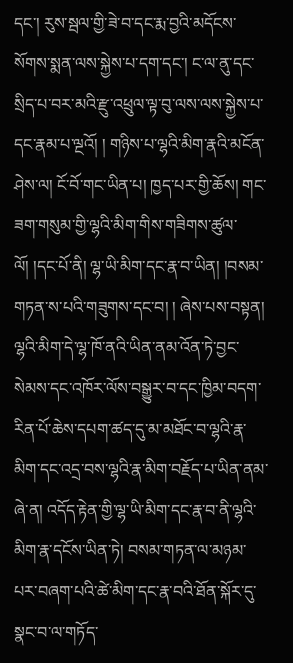དང་། རུས་སྦལ་གྱི་ཟེ་བ་དང་རྨ་བྱའི་མདོངས་སོགས་སྨན་ལས་སྐྱེས་པ་དག་དང་། ང་ལ་ནུ་དང་སྲིད་པ་བར་མའི་རྫུ་འཕྲུལ་ལྟ་བུ་ལས་ལས་སྐྱེས་པ་དང་རྣམ་པ་ལྔའོ། ། གཉིས་པ་ལྷའི་མིག་རྣའི་མངོན་ཤེས་ལ། ངོ་བོ་གང་ཡིན་པ། ཁྱད་པར་གྱི་ཆོས། གང་ཟག་གསུམ་གྱི་ལྷའི་མིག་གིས་གཟིགས་ཚུལ་ལོ། །དང་པོ་ནི། ལྷ་ཡི་མིག་དང་རྣ་བ་ཡིན། །བསམ་གཏན་ས་པའི་གཟུགས་དང་བ། ། ཞེས་པས་བསྟན། ལྷའི་མིག་དེ་ལྷ་ཁོ་ནའི་ཡིན་ནམ་འོན་ཏེ་བྱང་སེམས་དང་འཁོར་ལོས་བསྒྱུར་བ་དང་ཁྱིམ་བདག་རིན་པོ་ཆེས་དཔག་ཚད་དུ་མ་མཐོང་བ་ལྷའི་རྣ་མིག་དང་འདྲ་བས་ལྷའི་རྣ་མིག་བརྗོད་པ་ཡིན་ནམ་ཞེ་ན། འདོད་རྟེན་གྱི་ལྷ་ཡི་མིག་དང་རྣ་བ་ནི་ལྷའི་མིག་རྣ་དངོས་ཡིན་ཏེ། བསམ་གཏན་ལ་མཉམ་པར་བཞག་པའི་ཚེ་མིག་དང་རྣ་བའི་ཐོན་སྐོར་དུ་སྣང་བ་ལ་གཏོད་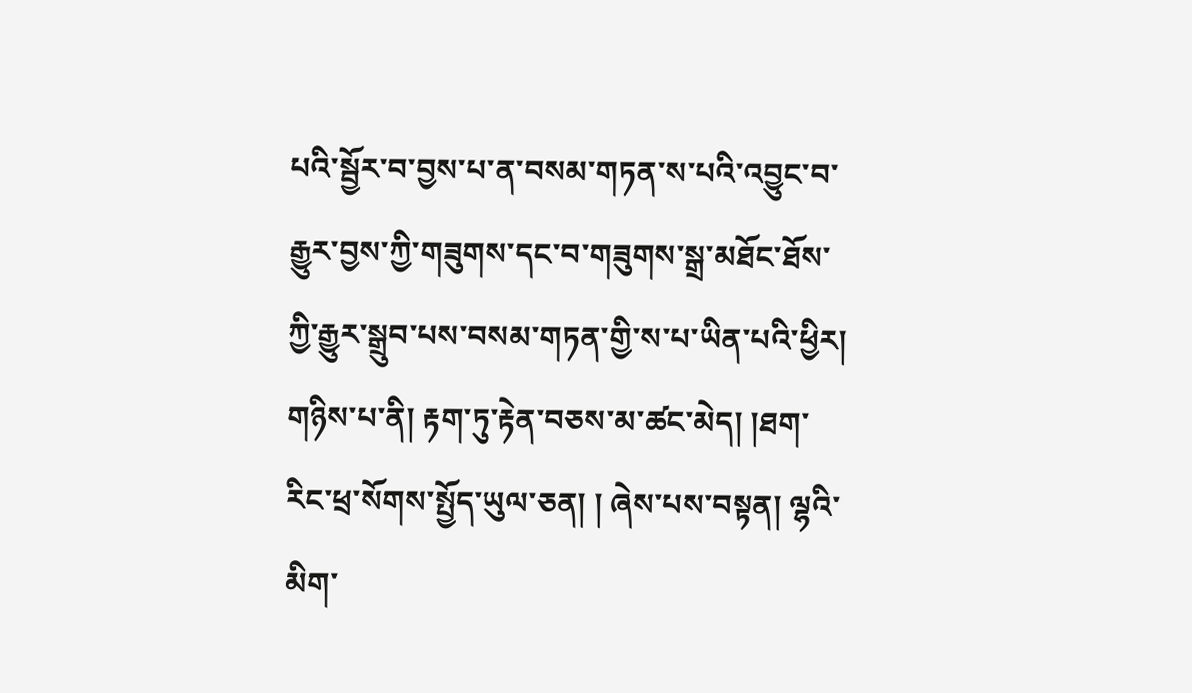པའི་སྦྱོར་བ་བྱས་པ་ན་བསམ་གཏན་ས་པའི་འབྱུང་བ་རྒྱུར་བྱས་ཀྱི་གཟུགས་དང་བ་གཟུགས་སྒྲ་མཐོང་ཐོས་ཀྱི་རྒྱུར་སྒྲུབ་པས་བསམ་གཏན་གྱི་ས་པ་ཡིན་པའི་ཕྱིར། གཉིས་པ་ནི། རྟག་ཏུ་རྟེན་བཅས་མ་ཚང་མེད། །ཐག་རིང་ཕྲ་སོགས་སྤྱོད་ཡུལ་ཅན། ། ཞེས་པས་བསྟན། ལྷའི་མིག་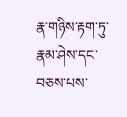རྣ་གཉིས་རྟག་ཏུ་རྣམ་ཤེས་དང་བཅས་པས་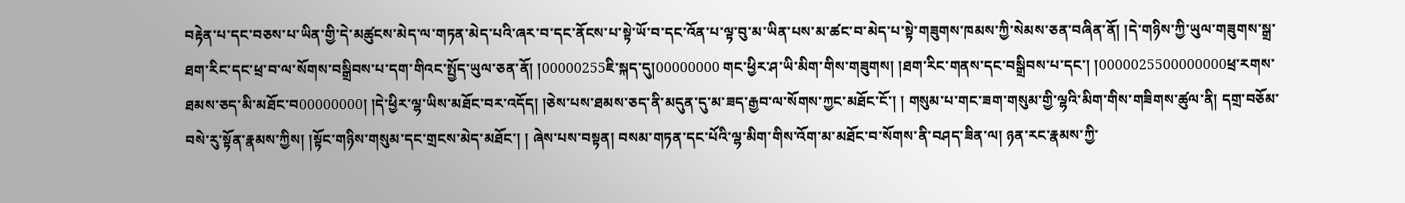བརྟེན་པ་དང་བཅས་པ་ཡིན་གྱི་དེ་མཚུངས་མེད་ལ་གཏན་མེད་པའི་ཞར་བ་དང་ནོངས་པ་སྟེ་ཡོ་བ་དང་འོན་པ་ལྟ་བུ་མ་ཡིན་པས་མ་ཚང་བ་མེད་པ་སྟེ་གཟུགས་ཁམས་ཀྱི་སེམས་ཅན་བཞིན་ནོ། །དེ་གཉིས་ཀྱི་ཡུལ་གཟུགས་སྒྲ་ཐག་རིང་དང་ཕྲ་བ་ལ་སོགས་བསྒྲིབས་པ་དག་གིའང་སྤྱོད་ཡུལ་ཅན་ནོ། །00000255ཇི་སྐད་དུ།00000000 གང་ཕྱིར་ཤ་ཡི་མིག་གིས་གཟུགས། །ཐག་རིང་གནས་དང་བསྒྲིབས་པ་དང་། །0000025500000000ཕྲ་རགས་ཐམས་ཅད་མི་མཐོང་བ00000000། །དེ་ཕྱིར་ལྷ་ཡིས་མཐོང་བར་འདོད། །ཅེས་པས་ཐམས་ཅད་ནི་མདུན་དུ་མ་ཟད་རྒྱབ་ལ་སོགས་ཀྱང་མཐོང་ངོ་། ། གསུམ་པ་གང་ཟག་གསུམ་གྱི་ལྷའི་མིག་གིས་གཟིགས་ཚུལ་ནི། དགྲ་བཅོམ་བསེ་རུ་སྟོན་རྣམས་ཀྱིས། །སྟོང་གཉིས་གསུམ་དང་གྲངས་མེད་མཐོང་། ། ཞེས་པས་བསྟན། བསམ་གཏན་དང་པོའི་ལྷ་མིག་གིས་འོག་མ་མཐོང་བ་སོགས་ནི་བཤད་ཟིན་ལ། ཉན་རང་རྣམས་ཀྱི་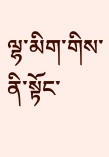ལྷ་མིག་གིས་ནི་སྟོང་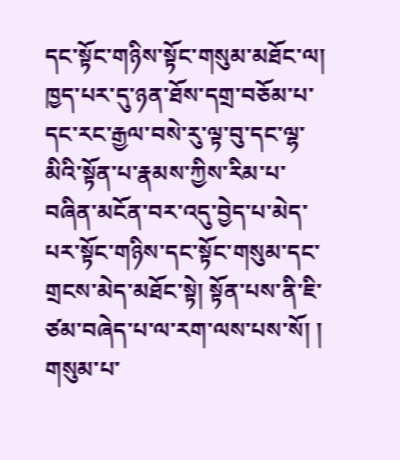དང་སྟོང་གཉིས་སྟོང་གསུམ་མཐོང་ལ། ཁྱད་པར་དུ་ཉན་ཐོས་དགྲ་བཅོམ་པ་དང་རང་རྒྱལ་བསེ་རུ་ལྟ་བུ་དང་ལྷ་མིའི་སྟོན་པ་རྣམས་ཀྱིས་རིམ་པ་བཞིན་མངོན་བར་འདུ་བྱེད་པ་མེད་པར་སྟོང་གཉིས་དང་སྟོང་གསུམ་དང་གྲངས་མེད་མཐོང་སྟེ། སྟོན་པས་ནི་ཇི་ཙམ་བཞེད་པ་ལ་རག་ལས་པས་སོ། ། གསུམ་པ་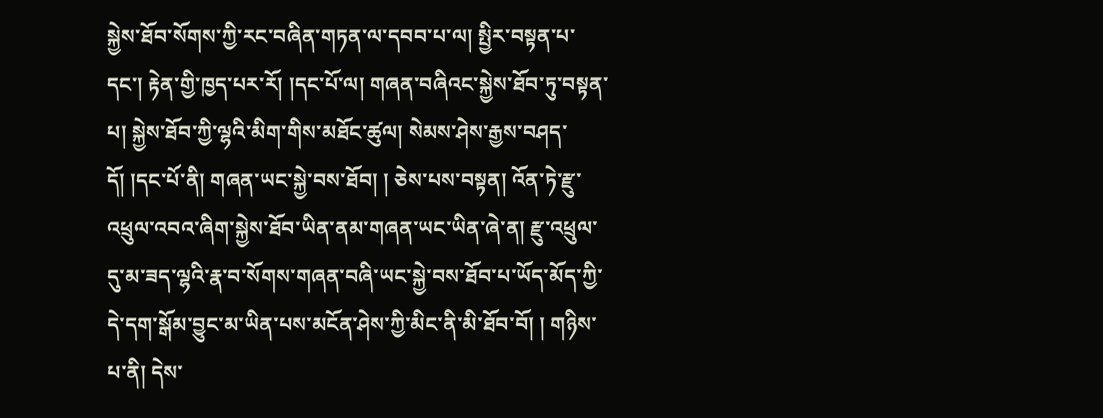སྐྱེས་ཐོབ་སོགས་ཀྱི་རང་བཞིན་གཏན་ལ་དབབ་པ་ལ། སྤྱིར་བསྟན་པ་དང་། རྟེན་གྱི་ཁྱད་པར་རོ། །དང་པོ་ལ། གཞན་བཞིའང་སྐྱེས་ཐོབ་ཏུ་བསྟན་པ། སྐྱེས་ཐོབ་ཀྱི་ལྷའི་མིག་གིས་མཐོང་ཚུལ། སེམས་ཤེས་རྒྱས་བཤད་དོ། །དང་པོ་ནི། གཞན་ཡང་སྐྱེ་བས་ཐོབ། ། ཅེས་པས་བསྟན། འོན་ཏེ་རྫུ་འཕྲུལ་འབའ་ཞིག་སྐྱེས་ཐོབ་ཡིན་ནམ་གཞན་ཡང་ཡིན་ཞེ་ན། རྫུ་འཕྲུལ་དུ་མ་ཟད་ལྷའི་རྣ་བ་སོགས་གཞན་བཞི་ཡང་སྐྱེ་བས་ཐོབ་པ་ཡོད་མོད་ཀྱི་དེ་དག་སྒོམ་བྱུང་མ་ཡིན་པས་མངོན་ཤེས་ཀྱི་མིང་ནི་མི་ཐོབ་བོ། ། གཉིས་པ་ནི། དེས་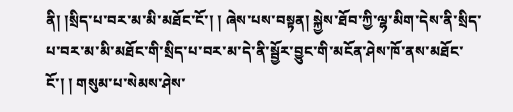ནི། །སྲིད་པ་བར་མ་མི་མཐོང་ངོ་། ། ཞེས་པས་བསྟན། སྐྱེས་ཐོབ་ཀྱི་ལྷ་མིག་དེས་ནི་སྲིད་པ་བར་མ་མི་མཐོང་གི་སྲིད་པ་བར་མ་དེ་ནི་སྦྱོར་བྱུང་གི་མངོན་ཤེས་ཁོ་ནས་མཐོང་ངོ་། ། གསུམ་པ་སེམས་ཤེས་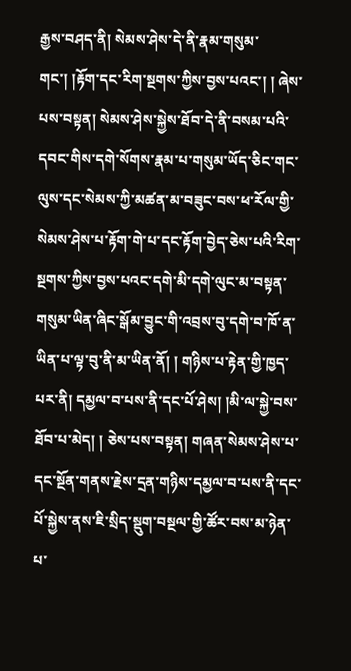རྒྱས་བཤད་ནི། སེམས་ཤེས་དེ་ནི་རྣམ་གསུམ་གང་། །རྟོག་དང་རིག་སྔགས་ཀྱིས་བྱས་པའང་། ། ཞེས་པས་བསྟན། སེམས་ཤེས་སྐྱེས་ཐོབ་དེ་ནི་བསམ་པའི་དབང་གིས་དགེ་སོགས་རྣམ་པ་གསུམ་ཡོད་ཅིང་གང་ལུས་དང་སེམས་ཀྱི་མཚན་མ་བཟུང་བས་ཕ་རོལ་གྱི་སེམས་ཤེས་པ་རྟོག་གེ་པ་དང་རྟོག་བྱེད་ཅེས་པའི་རིག་སྔགས་ཀྱིས་བྱས་པའང་དགེ་མི་དགེ་ལུང་མ་བསྟན་གསུམ་ཡིན་ཞིང་སྒོམ་བྱུང་གི་འབྲས་བུ་དགེ་བ་ཁོ་ན་ཡིན་པ་ལྟ་བུ་ནི་མ་ཡིན་ནོ། ། གཉིས་པ་རྟེན་གྱི་ཁྱད་པར་ནི། དམྱལ་བ་པས་ནི་དང་པོ་ཤེས། །མི་ལ་སྐྱེ་བས་ཐོབ་པ་མེད། ། ཅེས་པས་བསྟན། གཞན་སེམས་ཤེས་པ་དང་སྔོན་གནས་རྗེས་དྲན་གཉིས་དམྱལ་བ་པས་ནི་དང་པོ་སྐྱེས་ནས་ཇི་སྲིད་སྡུག་བསྔལ་གྱི་ཚོར་བས་མ་ཉེན་པ་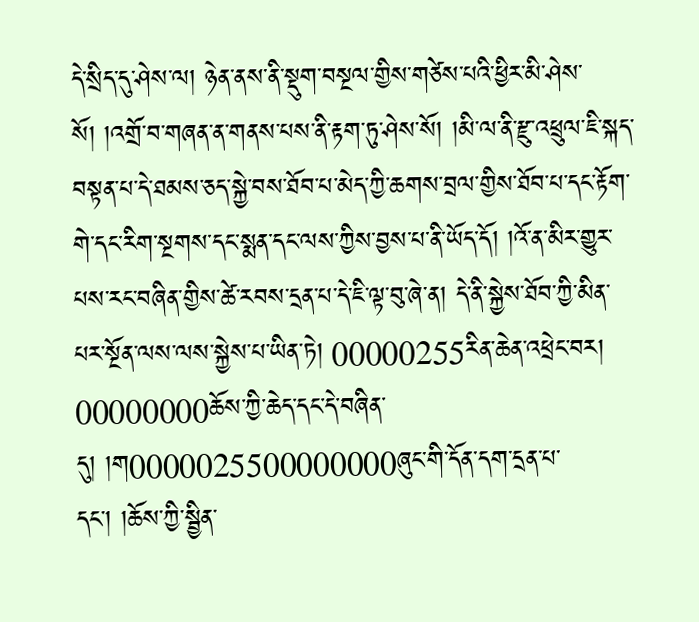དེ་སྲིད་དུ་ཤེས་ལ། ཉེན་ནས་ནི་སྡུག་བསྔལ་གྱིས་གཙེས་པའི་ཕྱིར་མི་ཤེས་སོ། །འགྲོ་བ་གཞན་ན་གནས་པས་ནི་རྟག་ཏུ་ཤེས་སོ། །མི་ལ་ནི་རྫུ་འཕྲུལ་ཇི་སྐད་བསྟན་པ་དེ་ཐམས་ཅད་སྐྱེ་བས་ཐོབ་པ་མེད་ཀྱི་ཆགས་བྲལ་གྱིས་ཐོབ་པ་དང་རྟོག་གེ་དང་རིག་སྔགས་དང་སྨན་དང་ལས་ཀྱིས་བྱས་པ་ནི་ཡོད་དོ། །འོ་ན་མིར་གྱུར་པས་རང་བཞིན་གྱིས་ཚེ་རབས་དྲན་པ་དེ་ཇི་ལྟ་བུ་ཞེ་ན། དེ་ནི་སྐྱེས་ཐོབ་ཀྱི་མིན་པར་སྔོན་ལས་ལས་སྐྱེས་པ་ཡིན་ཏེ། 00000255རིན་ཆེན་འཕྲེང་བར། 00000000ཆོས་ཀྱི་ཆེད་དང་དེ་བཞིན་དུ། །ག0000025500000000ཞུང་གི་དོན་དག་དྲན་པ་དང་། །ཆོས་ཀྱི་སྦྱིན་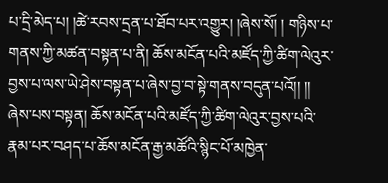པ་དྲི་མེད་པ། །ཚེ་རབས་དྲན་པ་ཐོབ་པར་འགྱུར། །ཞེས་སོ། ། གཉིས་པ་གནས་ཀྱི་མཚན་བསྟན་པ་ནི། ཆོས་མངོན་པའི་མཛོད་ཀྱི་ཚིག་ལེའུར་བྱས་པ་ལས་ཡེ་ཤེས་བསྟན་པ་ཞེས་བྱ་བ་སྟེ་གནས་བདུན་པའོ།། །། ཞེས་པས་བསྟན། ཆོས་མངོན་པའི་མཛོད་ཀྱི་ཚིག་ལེའུར་བྱས་པའི་རྣམ་པར་བཤད་པ་ཆོས་མངོན་རྒྱ་མཚོའི་སྙིང་པོ་མཁྱེན་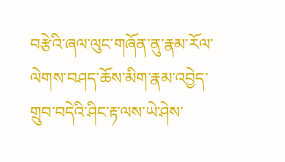བརྩེའི་ཞལ་ལུང་གཞོན་ནུ་རྣམ་རོལ་ལེགས་བཤད་ཆོས་མིག་རྣམ་འབྱེད་གྲུབ་བདེའི་ཤིང་རྟ་ལས་ཡེ་ཤེས་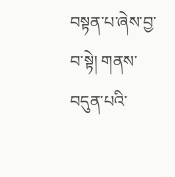བསྟན་པ་ཞེས་བྱ་བ་སྟེ། གནས་བདུན་པའི་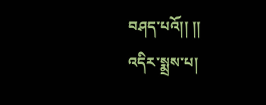བཤད་པའོ།། །།
འདིར་སྨྲས་པ།